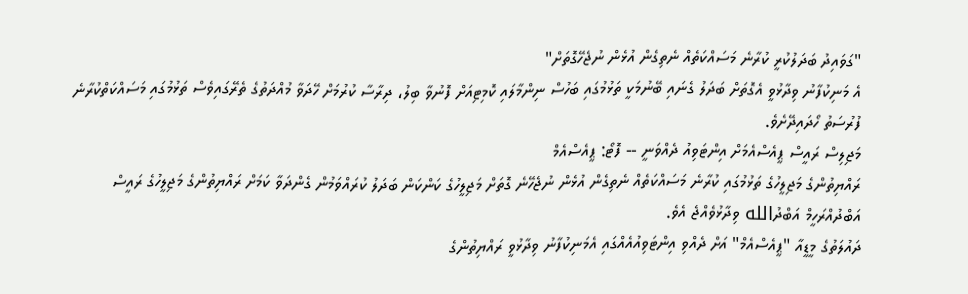"ގަވައިދު ބަދަލުކުރީ ކުރާނެ މަސައްކަތެއް ނެތިގެން އުޅެން ނުޖެހޭގޮތަށް"
އެ މަނިކުފާނު ވިދާޅުވީ އެގޮތަށް ބަދަލު ގެނައި ބޭނުމަކީ ތަޅުމުގައި ބަހުސް ނިންމާލައި ކޮމިޓިއަށް ފޮނުވާ ބިލު، ދިރާސާ ކުރުމަށް ހޭދަވާ މުއްދަތުގެ ތެރޭގައިވެސް ތަޅުމުގައި މަސައްކަތްކުރާނެ ފުރުސަތު ހޯދައިދޭށެވެ.
މަޖިލިސް ރައީސް ޕީއެސްއެމަށް އިންޓަވިއު ދެއްވަނީ -- ފޮޓޯ: ޕީއެސްއެމް
ރައްޔިތުންގެ މަޖިލީހުގެ ތަޅުމުގައި ކުރާނެ މަސައްކަތެއް ނެތިގެން އުޅެން ނުޖެހޭނެ ގޮތަށް މަޖިލީހުގެ ކަންކަން ބަދަލު ކުރައްވަމުން ގެންދަވާ ކަމަށް ރައްޔިތުންގެ މަޖިލީހުގެ ރައީސް އަބްދުއްރަހީމް އަބްދުالله ވިދާޅުވެއްޖެ އެވެ.
ދައުލަތުގެ މީޑީއާ "ޕީއެސްއެމް" އަށް ދެއްވި އިންޓަވިއުއެއްގައި އެމަނިކުފާނު ވިދާޅުވީ ރައްޔިތުންގެ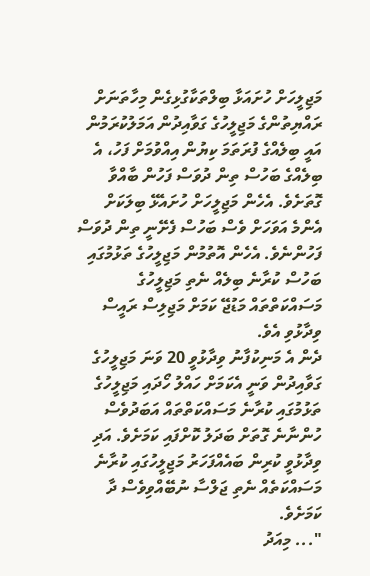މަޖިލީހަށް ހުށައަޅާ ބިލްތަކާގުޅިގެން މިހާތަނަށް ރައްޔިތުންގެ މަޖިލީހުގެ ގަވާއިދުން އަމަލުކުރަމުން އައީ ބިލެއްގެ ފުރަތަމަ ކިޔުން އިއްވުމަށް ފަހު، އެ ބިލެއްގެ ބަހުސް ތިން ދުވަސް ފަހުން ބާއްވާ ގޮތަށެވެ. އެހެން މަޖިލީހަށް ހުށައެޅޭ ބިލަކަށް އެންމެ އަވަހަށް ވެސް ބަހުސް ފެށޭނީ ތިން ދުވަސް ފަހުންނެވެ. އެހެން އޮތުމުން މަޖިލީހުގެ ތަޅުމުގައި ބަހުސް ކުރާނެ ބިލެއް ނެތި މަޖިލީހުގެ މަސައްކަތްތައް މަޑުޖޭ ކަމަށް މަޖިލިސް ރައީސް ވިދާޅުވި އެވެ.
ދެން އެ މަނިކުފާނު ވިދާޅުވީ 20 ވަނަ މަޖިލީހުގެ ގަވާއިދުން ވަނީ އެކަމަށް ހައްލު ހޯދައި މަޖިލީހުގެ ތަޅުމުގައި ކުރާނެ މަސައްކަތްތައް އަބަދުވެސް ހުންނާނެ ގޮތަށް ބަދަލު ކޮށްފައި ކަމަށެވެ. އަދި ވިދާޅުވީ ކުރިން ބައެއްފަހަރު މަޖިލީހުގައި ކުރާނެ މަސައްކަތެއް ނެތި ޖަލްސާ ނުބޭއްވިވެސް ދާ ކަމަށެވެ.
"... މިއަދު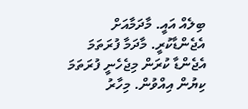ބިލެއް އައީ. މާދަމާއަށް އެޖެންޑާކުރީ. މާދަމާ ފުރަތަމަ އެޖެންޑާ ކުރަން މިޖެހެނީ ފުރަތަމަ ކިޔުން އިއްވުން. މިހާރު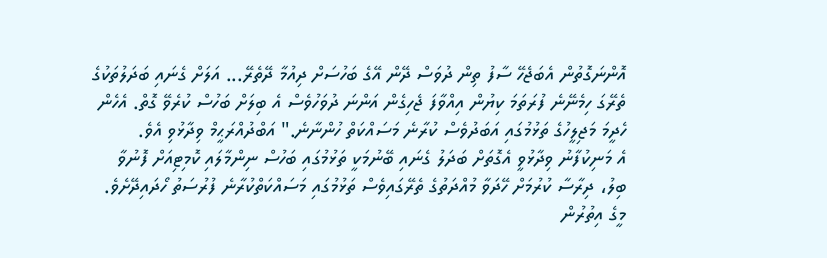އޮންނަގޮތުން އެބަޖެހޭ ސާފު ތިން ދުވަސް ދޭން އޭގެ ބަހުސަށް ދިއުމާ ދޭތެރޭ... އަލަށް ގެނައި ބަދަލުތަކުގެ ތެރޭގަ ހިމެނޭނެ ފުރަތަމަ ކިޔުން އިއްވާފަ ޖެހިގެން އަންނަ ދުވަހުވެސް އެ ބިލަށް ބަހުސް ކުރެވޭ ގޮތް. އެހެން ހެދީމަ މަޖިލީހުގެ ތަޅުމުގައި އަބަދުވެސް ކުރާނެ މަސައްކަތް ހުންނާނެ." އަބްދުއްރަޙީމް ވިދާޅުވި އެވެ.
އެ މަނިކުފާނު ވިދާޅުވީ އެގޮތަށް ބަދަލު ގެނައި ބޭނުމަކީ ތަޅުމުގައި ބަހުސް ނިންމާލައި ކޮމިޓިއަށް ފޮނުވާ ބިލު، ދިރާސާ ކުރުމަށް ހޭދަވާ މުއްދަތުގެ ތެރޭގައިވެސް ތަޅުމުގައި މަސައްކަތްކުރާނެ ފުރުސަތު ހޯދައިދޭށެވެ.
މީގެ އިތުރުން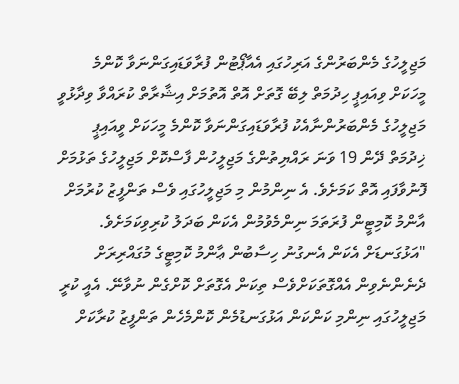މަޖިލީހުގެ މެންބަރުންގެ އަރިހުގައި އެއާޕޯޓުން ފުރާވަޑައިގަންނަވާ ކޮންމެ މީހަކަށް ވިއައިޕީ ހިދުމަތް ލިބޭ ގޮތަށް އޮތް އޮތުމަށް އިޝާރާތް ކުރައްވާ ވިދާޅުވީ މަޖިލީހުގެ މެންބަރުންނާއެކު ފުރާވަޑައިގަންނަވާ ކޮންމެ މީހަކަށް ވީއައިޕީ ޚިދުމަތް ދޭން 19 ވަނަ ރައްޔިތުންގެ މަޖިލީހުން ފާސްކޮށް މަޖިލީހުގެ ތަޅުމަށް ފޮނުވާފައި އޮތް ކަމަށެވެ. އެ ނިންމުން މި މަޖިލީހުގައި ވެސް ތަންފީޒު ކުރުމަށް އާންމު ކޮމިޓީން ފުރަތަމަ ނިންމެވުމުން އެކަން ބަދަލު ކުރިވިކަމަށެވެ.
"އަޅުގަނޑަށް އެކަން އެނގުނު ހިސާބުން ޢާންމު ކޮމިޓީގެ މުގައްރިރަށް ދެނެންނެވިން އެއްގޮތަކަށްވެސް ތިކަން އެގޮތަށް ކޮށްގެން ނުވާނޭ. އެއީ ކުރީ މަޖިލީހުގައި ނިންމި ކަންކަން އަޅުގަނޑުމެން ކޮންމެހެން ތަންފީޒު ކުރާކަށް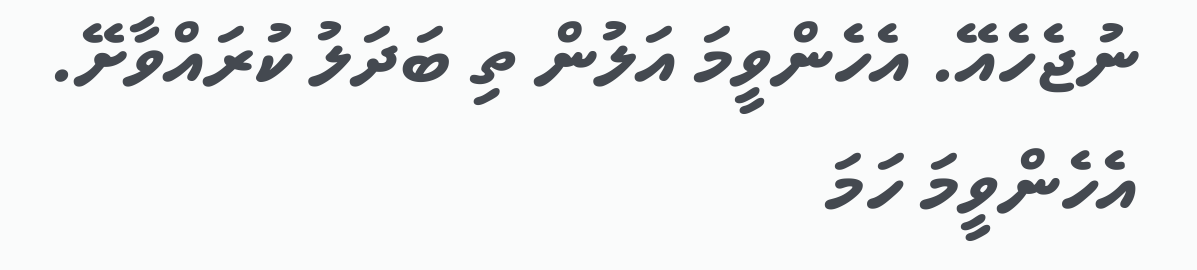ނުޖެހެއޭ. އެހެންވީމަ އަލުން ތި ބަދަލު ކުރައްވާށޭ. އެހެންވީމަ ހަމަ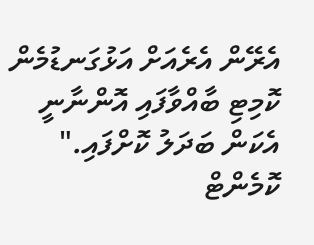އެރޭން އެރެއަށް އަޅުގަނޑުމެން ކޮމިޓި ބާއްވާފައި އޮންނާނީ އެކަން ބަދަލު ކޮށްފައި."
ކޮމެންޓް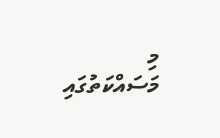މި މަސައްކަތުގައި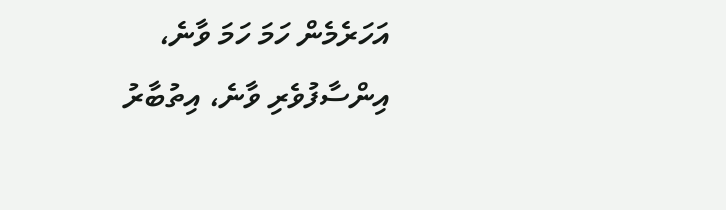އަހަރެމެން ހަމަ ހަމަ ވާނެ، އިންސާފުވެރި ވާނެ، އިތުބާރު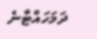ދަމަހައްޓާނެ